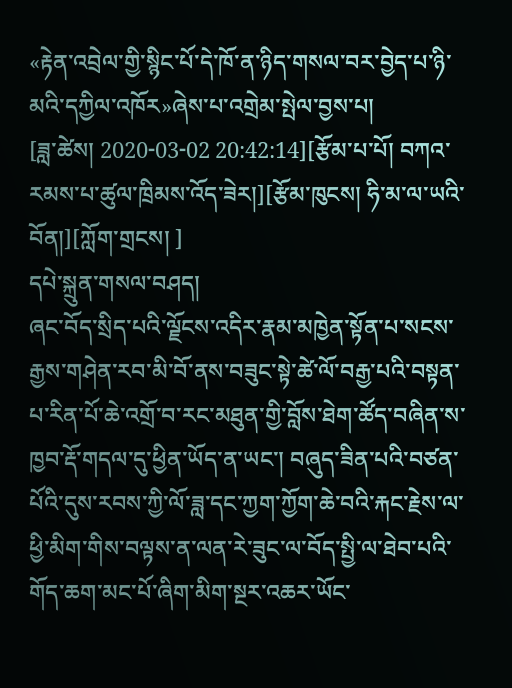«རྟེན་འབྲེལ་གྱི་སྙིང་པོ་དེ་ཁོ་ན་ཉིད་གསལ་བར་བྱེད་པ་ཉི་མའི་དཀྱིལ་འཁོར»ཞེས་པ་འགྲེམ་སྤེལ་བྱས་པ།
[ཟླ་ཚེས། 2020-03-02 20:42:14][རྩོམ་པ་པོ། བཀའ་རམས་པ་ཚུལ་ཁྲིམས་འོད་ཟེར།][རྩོམ་ཁུངས། ཧི་མ་ལ་ཡའི་བོན།][ཀློག་གྲངས། ]
དཔེ་སྐྲུན་གསལ་བཤད།
ཞང་བོད་སྲིད་པའི་ལྗོངས་འདིར་རྣམ་མཁྱེན་སྟོན་པ་སངས་རྒྱས་གཤེན་རབ་མི་བོ་ནས་བཟུང་སྟེ་ཚེ་ལོ་བརྒྱ་པའི་བསྟན་པ་རིན་པོ་ཆེ་འགྲོ་བ་རང་མཐུན་གྱི་བློས་ཐེག་ཚོད་བཞིན་ས་ཁྱབ་རྡོ་གདལ་དུ་ཕྱིན་ཡོད་ན་ཡང་། བཞུད་ཟིན་པའི་བཙན་པོའི་དུས་རབས་ཀྱི་ལོ་ཟླ་དང་ཀྱག་ཀྱོག་ཆེ་བའི་རྐང་རྗེས་ལ་ཕྱི་མིག་གིས་བལྟས་ན་ལན་རེ་ཟུང་ལ་བོད་སྤྱི་ལ་ཐེབ་པའི་གོད་ཆག་མང་པོ་ཞིག་མིག་སྔར་འཆར་ཡོང་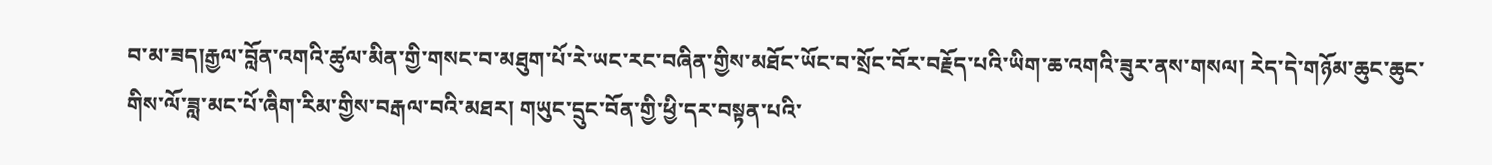བ་མ་ཟད།རྒྱལ་བློན་འགའི་ཚུལ་མིན་གྱི་གསང་བ་མཐུག་པོ་རེ་ཡང་རང་བཞིན་གྱིས་མཐོང་ཡོང་བ་སྲོང་བོར་བརྗོད་པའི་ཡིག་ཆ་འགའི་ཟུར་ནས་གསལ། རེད་དེ་གཉོམ་ཆུང་ཆུང་གིས་ལོ་ཟླ་མང་པོ་ཞིག་རིམ་གྱིས་བརྒལ་བའི་མཐར། གཡུང་དྲུང་བོན་གྱི་ཕྱི་དར་བསྟན་པའི་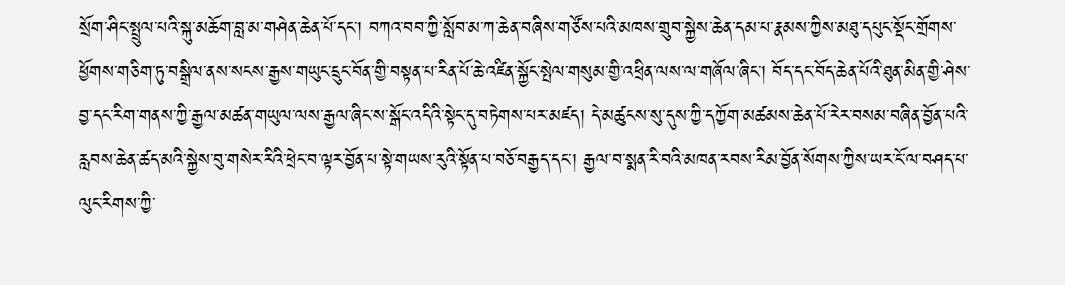སྲོག་ཤིང་སྤྲུལ་པའི་སྐུ་མཆོག་བླ་མ་གཤེན་ཆེན་པོ་དང་། བཀའ་བབ་ཀྱི་སློབ་མ་ཀ་ཆེན་བཞིས་གཙོས་པའི་མཁས་གྲུབ་སྐྱེས་ཆེན་དམ་པ་རྣམས་ཀྱིས་མཐུ་དཔུང་སྡོང་གྲོགས་ཕྱོགས་གཅིག་ཏུ་བསྒྲིལ་ནས་སངས་རྒྱས་གཡུང་དྲུང་བོན་གྱི་བསྟན་པ་རིན་པོ་ཆེ་འཛིན་སྐྱོང་སྤེལ་གསུམ་གྱི་འཕྲིན་ལས་ལ་གཞོལ་ཞིང་། བོད་དང་བོད་ཆེན་པོའི་ཐུན་མིན་གྱི་ཤེས་བྱ་དང་རིག་གནས་ཀྱི་རྒྱལ་མཚན་གཡུལ་ལས་རྒྱལ་ཞིང་ས་སྒོང་འདིའི་སྟེང་དུ་བཏེགས་པར་མཛད། དེ་མཚུངས་སུ་དུས་ཀྱི་དཀྱོག་མཚམས་ཆེན་པོ་རེར་བསམ་བཞིན་བྱོན་པའི་རླབས་ཆེན་ཚད་མའི་སྐྱེས་བུ་གསེར་རིའི་ཕྲེང་བ་ལྟར་བྱོན་པ་སྟེ་གཡས་རུའི་སྟོན་པ་བཅོ་བརྒྱད་དང་། རྒྱལ་བ་སྨན་རི་བའི་མཁན་རབས་རིམ་བྱོན་སོགས་ཀྱིས་ཡར་ངོ་ལ་བཤད་པ་ལུང་རིགས་ཀྱི་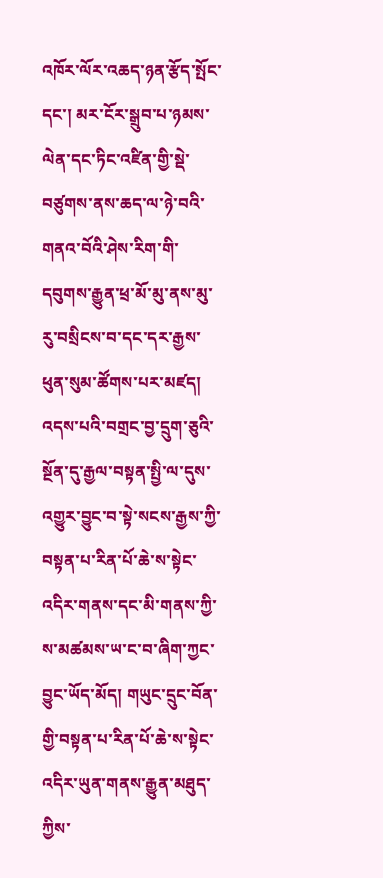འཁོར་ལོར་འཆད་ཉན་རྩོད་སྤོང་དང་། མར་ངོར་སྒྲུབ་པ་ཉམས་ལེན་དང་ཏིང་འཛིན་གྱི་སྡེ་བཙུགས་ནས་ཆད་ལ་ཉེ་བའི་གནའ་བོའི་ཤེས་རིག་གི་དབུགས་རྒྱུན་ཕྲ་མོ་མུ་ནས་མུ་རུ་བསྲིངས་བ་དང་དར་རྒྱས་ཕུན་སུམ་ཚོགས་པར་མཛད།
འདས་པའི་བགྲང་བྱ་དྲུག་ཅུའི་སྔོན་དུ་རྒྱལ་བསྟན་སྤྱི་ལ་དུས་འགྱུར་བྱུང་བ་སྟེ་སངས་རྒྱས་ཀྱི་བསྟན་པ་རིན་པོ་ཆེ་ས་སྟེང་འདིར་གནས་དང་མི་གནས་ཀྱི་ས་མཚམས་ཡ་ང་བ་ཞིག་ཀྱང་བྱུང་ཡོད་མོད། གཡུང་དྲུང་བོན་གྱི་བསྟན་པ་རིན་པོ་ཆེ་ས་སྟེང་འདིར་ཡུན་གནས་རྒྱུན་མཐུད་ཀྱིས་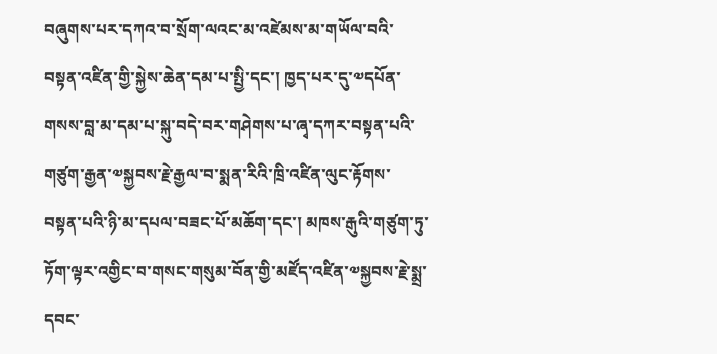བཞུགས་པར་དཀའ་བ་སྲོག་ལའང་མ་འཛེམས་མ་གཡོལ་བའི་བསྟན་འཛིན་གྱི་སྐྱེས་ཆེན་དམ་པ་སྤྱི་དང་། ཁྱད་པར་དུ་༧དཔོན་གསས་བླ་མ་དམ་པ་སྐུ་བདེ་བར་གཤེགས་པ་ཞྭ་དཀར་བསྟན་པའི་གཙུག་རྒྱན་༧སྐྱབས་རྗེ་རྒྱལ་བ་སྨན་རིའི་ཁྲི་འཛིན་ལུང་རྟོགས་བསྟན་པའི་ཉི་མ་དཔལ་བཟང་པོ་མཆོག་དང་། མཁས་རྒུའི་གཙུག་ཏུ་ཏོག་ལྟར་འགྱིང་བ་གསང་གསུམ་བོན་གྱི་མཛོད་འཛིན་༧སྐྱབས་རྗེ་སྨྲ་དབང་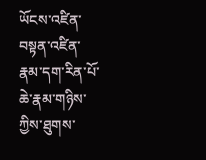ཡོངས་འཛིན་བསྟན་འཛིན་རྣམ་དག་རིན་པོ་ཆེ་རྣམ་གཉིས་ཀྱིས་ཐུགས་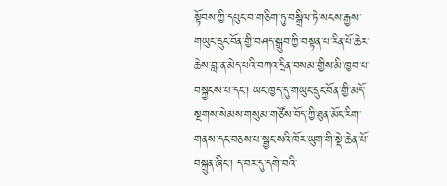སྟོབས་ཀྱི་དཔུང་བ་གཅིག་ཏུ་བསྒྲིལ་ཏེ་སངས་རྒྱས་གཡུང་དྲུང་བོན་གྱི་བཤད་སྒྲུབ་ཀྱི་བསྟན་པ་རིན་པོ་ཆེར་ཆེས་བླ་ན་མེད་པའི་བཀའ་དྲིན་བསམ་གྱིས་མི་ཁྱབ་པ་བསྐྱངས་པ་དང་། ཡང་ཁྱད་དུ་གཡུང་དྲུང་བོན་གྱི་མདོ་སྔགས་སེམས་གསུམ་གཙོས་བོད་ཀྱི་ཐུན་མོང་རིག་གནས་དང་བཅས་པ་སྦྱང་སའི་ཁོར་ཡུག་གི་སྡེ་ཆེན་པོ་བསྐྲུན་ཞིང་། ད་བར་དུ་དགེ་བའི་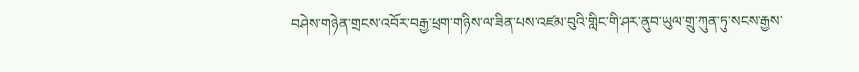བཤེས་གཉེན་གྲངས་འབོར་བརྒྱ་ཕྲག་གཉིས་ལ་ཟིན་པས་འཛམ་བུའི་གླིང་གི་ཤར་ནུབ་ཡུལ་གྲུ་ཀུན་ཏུ་སངས་རྒྱས་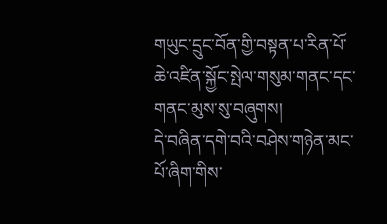གཡུང་དྲུང་བོན་གྱི་བསྟན་པ་རིན་པོ་ཆེ་འཛིན་སྐྱོང་སྤེལ་གསུམ་གནང་དང་གནང་མུས་སུ་བཞུགས།
དེ་བཞིན་དགེ་བའི་བཤེས་གཉེན་མང་པོ་ཞིག་གིས་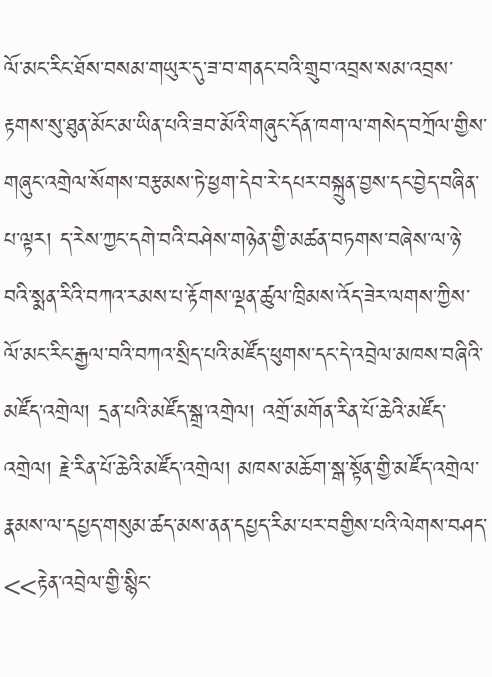ལོ་མང་རིང་ཐོས་བསམ་གཡུར་དུ་ཟ་བ་གནང་བའི་གྲུབ་འབྲས་སམ་འབྲས་རྟགས་སུ་ཐུན་མོང་མ་ཡིན་པའི་ཟབ་མོའི་གཞུང་དོན་ཁག་ལ་གསེད་བཀྲོལ་གྱིས་གཞུང་འགྲེལ་སོགས་བརྩམས་ཏེ་ཕྱག་དེབ་རེ་དཔར་བསྐྲུན་བྱས་དང་བྱེད་བཞིན་པ་ལྟར། ད་རེས་ཀྱང་དགེ་བའི་བཤེས་གཉེན་གྱི་མཚན་བཏགས་བཞེས་ལ་ཉེ་བའི་སྨན་རིའི་བཀའ་རམས་པ་རྟོགས་ལྡན་ཚུལ་ཁྲིམས་འོད་ཟེར་ལགས་ཀྱིས་ལོ་མང་རིང་རྒྱལ་བའི་བཀའ་སྲིད་པའི་མཛོད་ཕུགས་དང་དེ་འབྲེལ་མཁས་བཞིའི་མཛོད་འགྲེལ། དྲན་པའི་མཛོད་སྒྲ་འགྲེལ། འགྲོ་མགོན་རིན་པོ་ཆེའི་མཛོད་འགྲེལ། རྗེ་རིན་པོ་ཆེའི་མཛོད་འགྲེལ། མཁས་མཆོག་སྒ་སྟོན་གྱི་མཛོད་འགྲེལ་རྣམས་ལ་དཔྱད་གསུམ་ཚད་མས་ནན་དཔྱད་རིམ་པར་བགྱིས་པའི་ལེགས་བཤད་<<རྟེན་འབྲེལ་གྱི་སྙིང་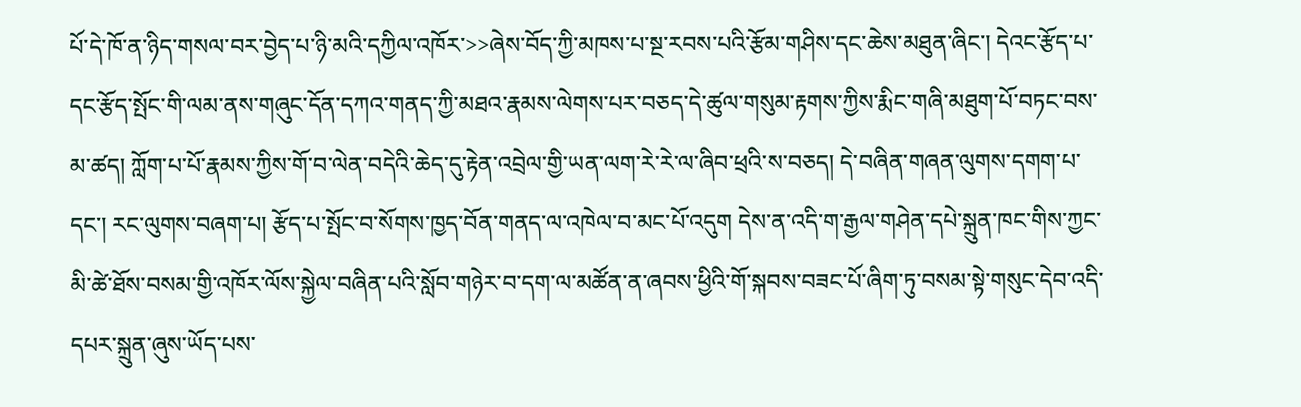པོ་དེ་ཁོ་ན་ཉིད་གསལ་བར་བྱེད་པ་ཉི་མའི་དཀྱིལ་འཁོར་>>ཞེས་བོད་ཀྱི་མཁས་པ་སྔ་རབས་པའི་རྩོམ་གཤིས་དང་ཆེས་མཐུན་ཞིང་། དེའང་རྩོད་པ་དང་རྩོད་སྤོང་གི་ལམ་ནས་གཞུང་དོན་དཀའ་གནད་ཀྱི་མཐའ་རྣམས་ལེགས་པར་བཅད་དེ་ཚུལ་གསུམ་རྟགས་ཀྱིས་རྨིང་གཞི་མཐུག་པོ་བཏང་བས་མ་ཚད། ཀློག་པ་པོ་རྣམས་ཀྱིས་གོ་བ་ལེན་བདེའི་ཆེད་དུ་རྟེན་འབྲེལ་གྱི་ཡན་ལག་རེ་རེ་ལ་ཞིབ་ཕྲའི་ས་བཅད། དེ་བཞིན་གཞན་ལུགས་དགག་པ་དང་། རང་ལུགས་བཞག་པ། རྩོད་པ་སྤོང་བ་སོགས་ཁྱད་བོན་གནད་ལ་འཁེལ་བ་མང་པོ་འདུག དེས་ན་འདི་ག་རྒྱལ་གཤེན་དཔེ་སྐྲུན་ཁང་གིས་ཀྱང་མི་ཚེ་ཐོས་བསམ་གྱི་འཁོར་ལོས་སྐྱེལ་བཞིན་པའི་སློབ་གཉེར་བ་དག་ལ་མཚོན་ན་ཞབས་ཕྱིའི་གོ་སྐབས་བཟང་པོ་ཞིག་ཏུ་བསམ་སྟེ་གསུང་དེབ་འདི་དཔར་སྐྲུན་ཞུས་ཡོད་པས་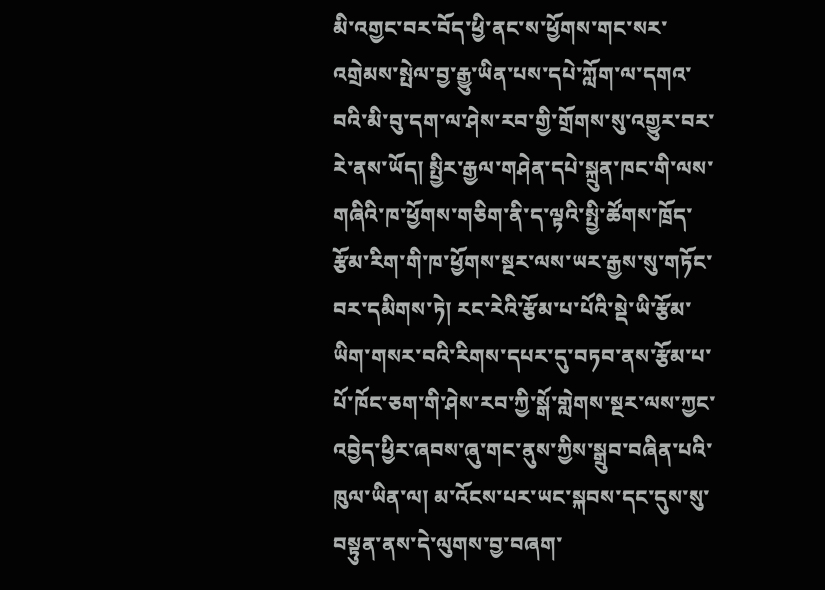མི་འགྱང་བར་བོད་ཕྱི་ནང་ས་ཕྱོགས་གང་སར་འགྲེམས་སྤེལ་བྱ་རྒྱུ་ཡིན་པས་དཔེ་ཀློག་ལ་དགའ་བའི་མི་བུ་དག་ལ་ཤེས་རབ་གྱི་གྲོགས་སུ་འགྱུར་བར་རེ་ནས་ཡོད། སྤྱིར་རྒྱལ་གཤེན་དཔེ་སྐྲུན་ཁང་གི་ལས་གཞིའི་ཁ་ཕྱོགས་གཅིག་ནི་ད་ལྟའི་སྤྱི་ཚོགས་ཁྲོད་རྩོམ་རིག་གི་ཁ་ཕྱོགས་སྔར་ལས་ཡར་རྒྱས་སུ་གཏོང་བར་དམིགས་ཏེ། རང་རེའི་རྩོམ་པ་པོའི་སྡེ་ཡི་རྩོམ་ཡིག་གསར་བའི་རིགས་དཔར་དུ་བཏབ་ནས་རྩོམ་པ་པོ་ཁོང་ཅག་གི་ཤེས་རབ་ཀྱི་སྒོ་གླེགས་སྔར་ལས་ཀྱང་འབྱེད་ཕྱིར་ཞབས་ཞུ་གང་ནུས་ཀྱིས་སྒྲུབ་བཞིན་པའི་ཁུལ་ཡིན་ལ། མ་འོངས་པར་ཡང་སྐབས་དང་དུས་སུ་བསྟུན་ནས་དེ་ལུགས་བྱ་བཞག་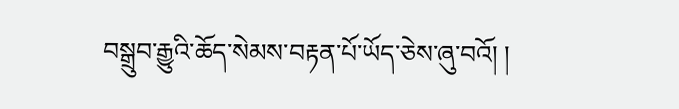བསྒྲུབ་རྒྱུའི་ཆོད་སེམས་བརྟན་པོ་ཡོད་ཅེས་ཞུ་བའོ། །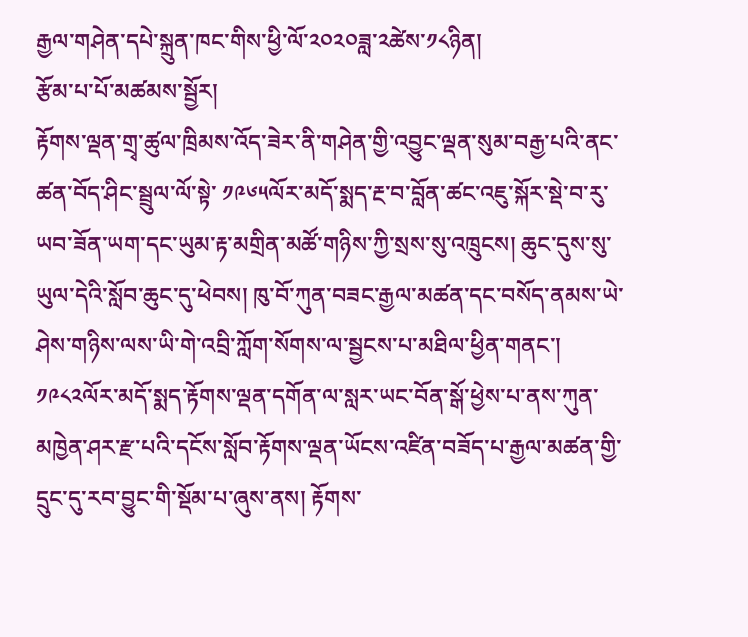རྒྱལ་གཤེན་དཔེ་སྐྲུན་ཁང་གིས་ཕྱི་ལོ་༢༠༢༠ཟླ་༢ཚེས་༡༨ཉིན།
རྩོམ་པ་པོ་མཚམས་སྦྱོར།
རྟོགས་ལྡན་གྲྭ་ཚུལ་ཁྲིམས་འོད་ཟེར་ནི་གཤེན་གྱི་འབྱུང་ལྡན་སུམ་བརྒྱ་པའི་ནང་ཚན་བོད་ཤིང་སྦྲུལ་ལོ་སྟེ་ ༡༩༦༥ལོར་མདོ་སྨད་རྔ་བ་བློན་ཚང་འཇུ་སྐོར་སྡེ་བ་རུ་ཡབ་ཟོན་ཡག་དང་ཡུམ་རྟ་མགྲིན་མཚོ་གཉིས་ཀྱི་སྲས་སུ་འཁྲུངས། ཆུང་དུས་སུ་ཡུལ་དེའི་སློབ་ཆུང་དུ་ཕེབས། ཁུ་བོ་ཀུན་བཟང་རྒྱལ་མཚན་དང་བསོད་ནམས་ཡེ་ཤེས་གཉིས་ལས་ཡི་གེ་འབྲི་ཀློག་སོགས་ལ་སྦྱངས་པ་མཐིལ་ཕྱིན་གནང་། ༡༩༨༢ལོར་མདོ་སྨད་རྟོགས་ལྡན་དགོན་ལ་སླར་ཡང་བོན་སྒོ་ཕྱེས་པ་ནས་ཀུན་མཁྱེན་ཤར་རྫ་པའི་དངོས་སློབ་རྟོགས་ལྡན་ཡོངས་འཛིན་བཟོད་པ་རྒྱལ་མཚན་གྱི་དྲུང་དུ་རབ་བྱུང་གི་སྡོམ་པ་ཞུས་ནས། རྟོགས་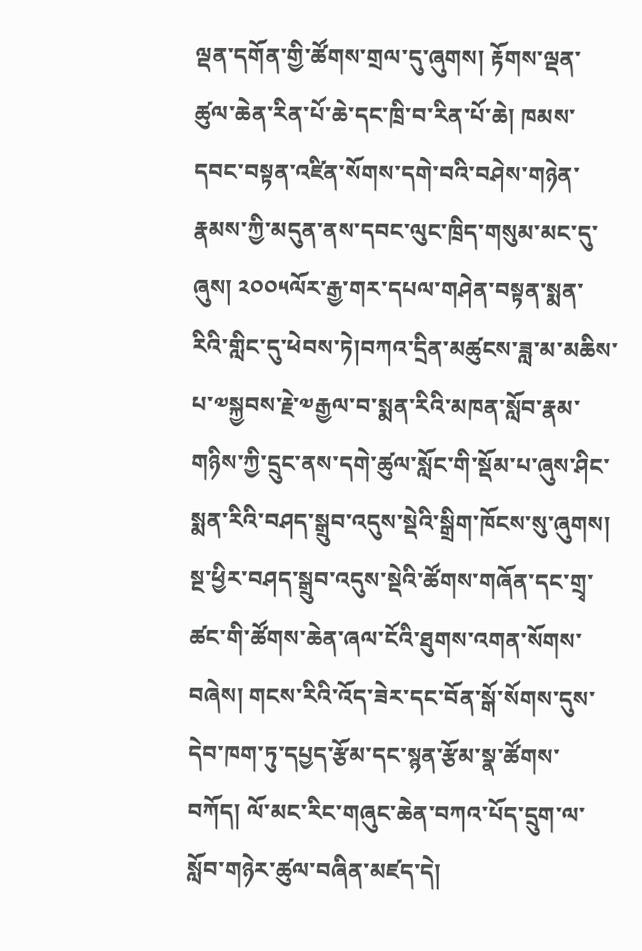ལྡན་དགོན་གྱི་ཚོགས་གྲལ་དུ་ཞུགས། རྟོགས་ལྡན་ཚུལ་ཆེན་རིན་པོ་ཆེ་དང་ཁྲི་བ་རིན་པོ་ཆེ། ཁམས་དབང་བསྟན་འཛིན་སོགས་དགེ་བའི་བཤེས་གཉེན་རྣམས་ཀྱི་མདུན་ནས་དབང་ལུང་ཁྲིད་གསུམ་མང་དུ་ཞུས། ༢༠༠༥ལོར་རྒྱ་གར་དཔལ་གཤེན་བསྟན་སྨན་རིའི་གླིང་དུ་ཕེབས་ཏེ།བཀའ་དྲིན་མཚུངས་ཟླ་མ་མཆིས་པ་༧སྐྱབས་རྗེ་༧རྒྱལ་བ་སྨན་རིའི་མཁན་སློབ་རྣམ་གཉིས་ཀྱི་དྲུང་ནས་དགེ་ཚུལ་སློང་གི་སྡོམ་པ་ཞུས་ཤིང་སྨན་རིའི་བཤད་སྒྲུབ་འདུས་སྡེའི་སྒྲིག་ཁོངས་སུ་ཞུགས། སྔ་ཕྱིར་བཤད་སྒྲུབ་འདུས་སྡེའི་ཚོགས་གཞོན་དང་གྲྭ་ཚང་གི་ཚོགས་ཆེན་ཞལ་ངོའི་ཐུགས་འགན་སོགས་བཞེས། གངས་རིའི་འོད་ཟེར་དང་བོན་སྒོ་སོགས་དུས་དེབ་ཁག་ཏུ་དཔྱད་རྩོམ་དང་སྙན་རྩོམ་སྣ་ཚོགས་བཀོད། ལོ་མང་རིང་གཞུང་ཆེན་བཀའ་པོད་དྲུག་ལ་སློབ་གཉེར་ཚུལ་བཞིན་མཛད་དེ།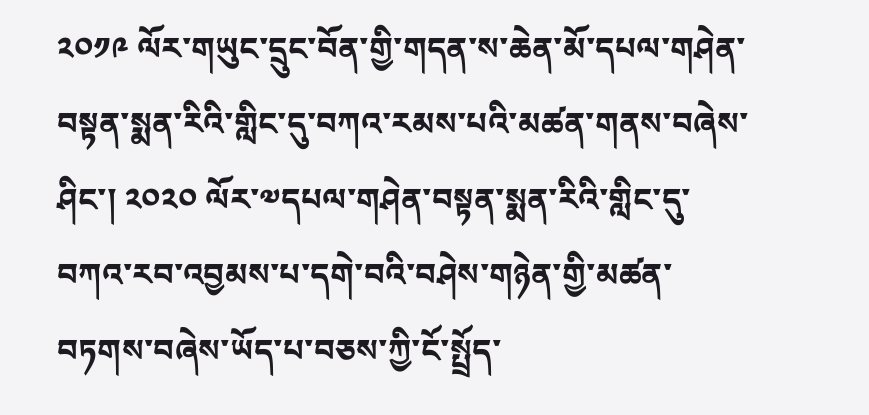༢༠༡༩ ལོར་གཡུང་དྲུང་བོན་གྱི་གདན་ས་ཆེན་མོ་དཔལ་གཤེན་བསྟན་སྨན་རིའི་གླིང་དུ་བཀའ་རམས་པའི་མཚན་གནས་བཞེས་ཤིང་། ༢༠༢༠ ལོར་༧དཔལ་གཤེན་བསྟན་སྨན་རིའི་གླིང་དུ་བཀའ་རབ་འབྱམས་པ་དགེ་བའི་བཤེས་གཉེན་གྱི་མཚན་བཏགས་བཞེས་ཡོད་པ་བཅས་ཀྱི་ངོ་སྤྲོད་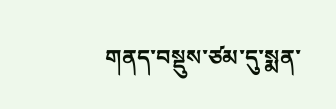གནད་བསྡུས་ཙམ་དུ་སྨན་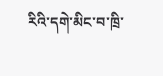རིའི་དགེ་མིང་བ་ཁྲི་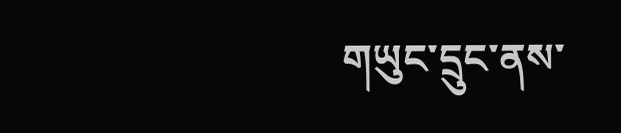གཡུང་དྲུང་ནས་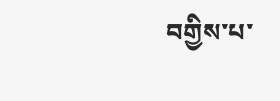བགྱིས་པ་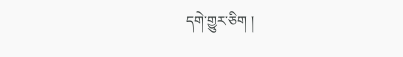དགེ་གྱུར་ཅིག །